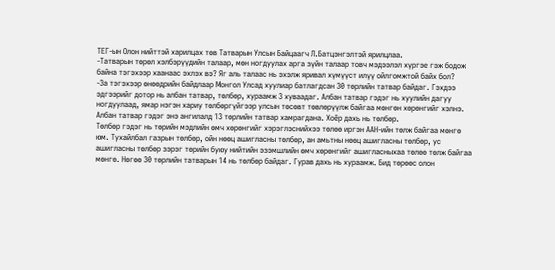ТЕГ-ын Олон нийттэй харилцах төв Татварын Улсын Байцаагч Л.Батцэнгэлтэй ярилцлаа.
-Татварын төрөл хэлбэрүүдийн талаар, мөн ногдуулах арга зүйн талаар товч мэдээлэл хүргэе гэж бодож байна тэгэхээр хаанаас эхлэх вэ? Яг аль талаас нь эхэлж яривал хүмүүст илүү ойлгомжтой байх бол?
-За тэгэхээр өнөөдрийн байдлаар Монгол Улсад хуулиар батлагдсан 30 төрлийн татвар байдаг. Гэхдээ эдгээрийг дотор нь албан татвар, төлбөр, хураамж 3 хуваадаг. Албан татвар гэдэг нь хуулийн дагуу ногдуулаад, ямар нэгэн хариу төлбөргүйгээр улсын төсөвт төвлөрүүлж байгаа мөнгөн хөрөнгийг хэлнэ. Албан татвар гэдэг энэ ангилалд 13 төрлийн татвар хамрагдана. Хоёр дахь нь төлбөр.
Төлбөр гэдэг нь төрийн мэдлийн өмч хөрөнгийг хэрэглэснийхээ төлөө иргэн ААН-ийн төлж байгаа мөнгө юм. Тухайлбал газрын төлбөр, ойн нөөц ашигласны төлбөр, ан амьтны нөөц ашигласны төлбөр, ус ашигласны төлбөр зэрэг төрийн буюу нийтийн эзэмшлийн өмч хөрөнгийг ашигласныхаа төлөө төлж байгаа мөнгө. Нөгөө 30 төрлийн татварын 14 нь төлбөр байдаг. Гурав дахь нь хураамж. Бид төрөөс олон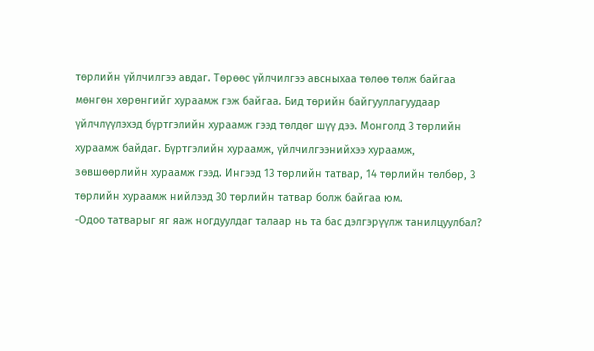төрлийн үйлчилгээ авдаг. Төрөөс үйлчилгээ авсныхаа төлөө төлж байгаа мөнгөн хөрөнгийг хураамж гэж байгаа. Бид төрийн байгууллагуудаар үйлчлүүлэхэд бүртгэлийн хураамж гээд төлдөг шүү дээ. Монголд 3 төрлийн хураамж байдаг. Бүртгэлийн хураамж, үйлчилгээнийхээ хураамж, зөвшөөрлийн хураамж гээд. Ингээд 13 төрлийн татвар, 14 төрлийн төлбөр, 3 төрлийн хураамж нийлээд 30 төрлийн татвар болж байгаа юм.
-Одоо татварыг яг яаж ногдуулдаг талаар нь та бас дэлгэрүүлж танилцуулбал?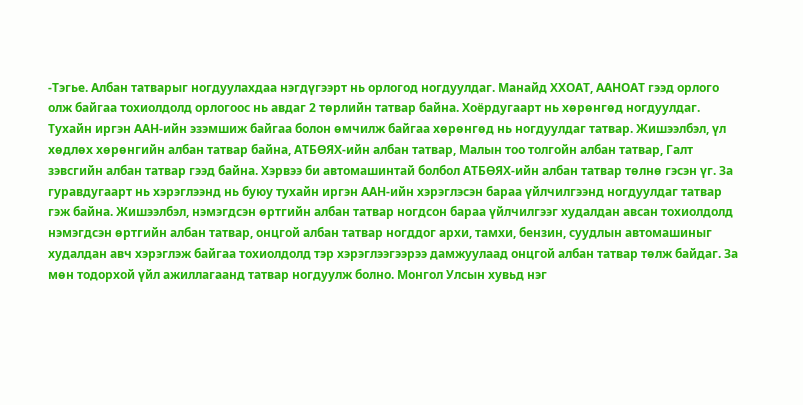-Тэгье. Албан татварыг ногдуулахдаа нэгдүгээрт нь орлогод ногдуулдаг. Манайд ХХОАТ, ААНОАТ гээд орлого олж байгаа тохиолдолд орлогоос нь авдаг 2 төрлийн татвар байна. Хоёрдугаарт нь хөрөнгөд ногдуулдаг. Тухайн иргэн ААН-ийн эзэмшиж байгаа болон өмчилж байгаа хөрөнгөд нь ногдуулдаг татвар. Жишээлбэл, үл хөдлөх хөрөнгийн албан татвар байна, АТБӨЯХ-ийн албан татвар, Малын тоо толгойн албан татвар, Галт зэвсгийн албан татвар гээд байна. Хэрвээ би автомашинтай болбол АТБӨЯХ-ийн албан татвар төлнө гэсэн үг. За гуравдугаарт нь хэрэглээнд нь буюу тухайн иргэн ААН-ийн хэрэглэсэн бараа үйлчилгээнд ногдуулдаг татвар гэж байна. Жишээлбэл, нэмэгдсэн өртгийн албан татвар ногдсон бараа үйлчилгээг худалдан авсан тохиолдолд нэмэгдсэн өртгийн албан татвар, онцгой албан татвар ногддог архи, тамхи, бензин, суудлын автомашиныг худалдан авч хэрэглэж байгаа тохиолдолд тэр хэрэглээгээрээ дамжуулаад онцгой албан татвар төлж байдаг. За мөн тодорхой үйл ажиллагаанд татвар ногдуулж болно. Монгол Улсын хувьд нэг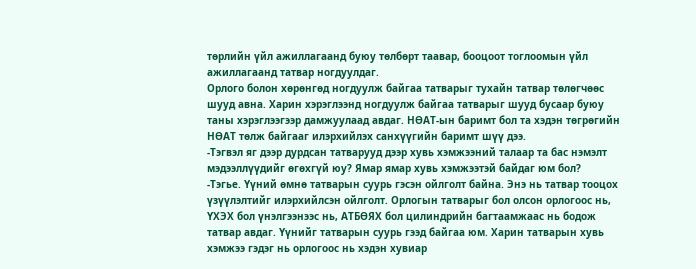төрлийн үйл ажиллагаанд буюу төлбөрт таавар, бооцоот тоглоомын үйл ажиллагаанд татвар ногдуулдаг.
Орлого болон хөрөнгөд ногдуулж байгаа татварыг тухайн татвар төлөгчөөс шууд авна. Харин хэрэглээнд ногдуулж байгаа татварыг шууд бусаар буюу таны хэрэглээгээр дамжуулаад авдаг. НӨАТ-ын баримт бол та хэдэн төгрөгийн НӨАТ төлж байгааг илэрхийлэх санхүүгийн баримт шүү дээ.
-Тэгвэл яг дээр дурдсан татварууд дээр хувь хэмжээний талаар та бас нэмэлт мэдээллүүдийг өгөхгүй юу? Ямар ямар хувь хэмжээтэй байдаг юм бол?
-Тэгье. Үүний өмнө татварын суурь гэсэн ойлголт байна. Энэ нь татвар тооцох үзүүлэлтийг илэрхийлсэн ойлголт. Орлогын татварыг бол олсон орлогоос нь, ҮХЭХ бол үнэлгээнээс нь, АТБӨЯХ бол цилиндрийн багтаамжаас нь бодож татвар авдаг. Үүнийг татварын суурь гээд байгаа юм. Харин татварын хувь хэмжээ гэдэг нь орлогоос нь хэдэн хувиар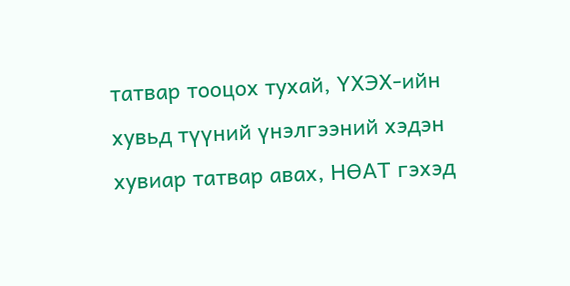татвар тооцох тухай, ҮХЭХ-ийн хувьд түүний үнэлгээний хэдэн хувиар татвар авах, НӨАТ гэхэд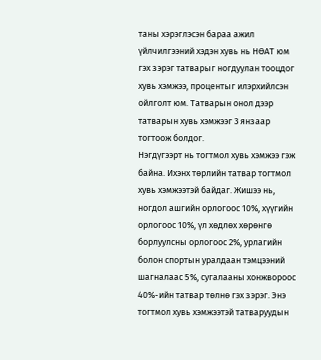таны хэрэглэсэн бараа ажил үйлчилгээний хэдэн хувь нь НӨАТ юм гэх зэрэг татварыг ногдуулан тооцдог хувь хэмжээ, процентыг илэрхийлсэн ойлголт юм. Татварын онол дээр татварын хувь хэмжээг 3 янзаар тогтоож болдог.
Нэгдүгээрт нь тогтмол хувь хэмжээ гэж байна. Ихэнх төрлийн татвар тогтмол хувь хэмжээтэй байдаг. Жишээ нь, ногдол ашгийн орлогоос 10%, хүүгийн орлогоос 10%, үл хөдлөх хөрөнгө борлуулсны орлогоос 2%, урлагийн болон спортын уралдаан тэмцээний шагналаас 5%, сугалааны хонжвороос 40%-ийн татвар төлнө гэх зэрэг. Энэ тогтмол хувь хэмжээтэй татваруудын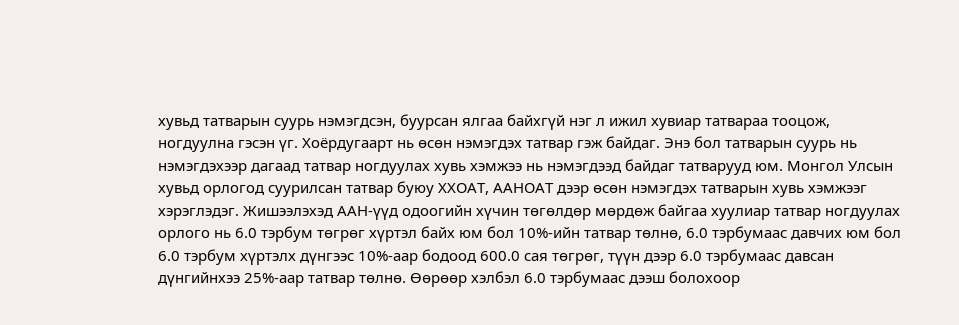хувьд татварын суурь нэмэгдсэн, буурсан ялгаа байхгүй нэг л ижил хувиар татвараа тооцож, ногдуулна гэсэн үг. Хоёрдугаарт нь өсөн нэмэгдэх татвар гэж байдаг. Энэ бол татварын суурь нь нэмэгдэхээр дагаад татвар ногдуулах хувь хэмжээ нь нэмэгдээд байдаг татварууд юм. Монгол Улсын хувьд орлогод суурилсан татвар буюу ХХОАТ, ААНОАТ дээр өсөн нэмэгдэх татварын хувь хэмжээг хэрэглэдэг. Жишээлэхэд ААН-үүд одоогийн хүчин төгөлдөр мөрдөж байгаа хуулиар татвар ногдуулах орлого нь 6.0 тэрбум төгрөг хүртэл байх юм бол 10%-ийн татвар төлнө, 6.0 тэрбумаас давчих юм бол 6.0 тэрбум хүртэлх дүнгээс 10%-аар бодоод 600.0 сая төгрөг, түүн дээр 6.0 тэрбумаас давсан дүнгийнхээ 25%-аар татвар төлнө. Өөрөөр хэлбэл 6.0 тэрбумаас дээш болохоор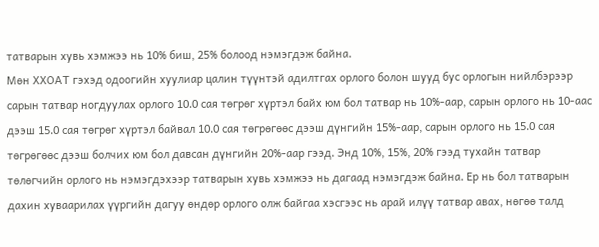татварын хувь хэмжээ нь 10% биш, 25% болоод нэмэгдэж байна.
Мөн ХХОАТ гэхэд одоогийн хуулиар цалин түүнтэй адилтгах орлого болон шууд бус орлогын нийлбэрээр сарын татвар ногдуулах орлого 10.0 сая төгрөг хүртэл байх юм бол татвар нь 10%-аар, сарын орлого нь 10-аас дээш 15.0 сая төгрөг хүртэл байвал 10.0 сая төгрөгөөс дээш дүнгийн 15%-аар, сарын орлого нь 15.0 сая төгрөгөөс дээш болчих юм бол давсан дүнгийн 20%-аар гээд. Энд 10%, 15%, 20% гээд тухайн татвар төлөгчийн орлого нь нэмэгдэхээр татварын хувь хэмжээ нь дагаад нэмэгдэж байна. Ер нь бол татварын дахин хуваарилах үүргийн дагуу өндөр орлого олж байгаа хэсгээс нь арай илүү татвар авах, нөгөө талд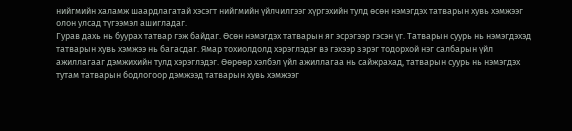нийгмийн халамж шаардлагатай хэсэгт нийгмийн үйлчилгээг хүргэхийн тулд өсөн нэмэгдэх татварын хувь хэмжээг олон улсад түгээмэл ашигладаг.
Гурав дахь нь буурах татвар гэж байдаг. Өсөн нэмэгдэх татварын яг эсрэгээр гэсэн үг. Татварын суурь нь нэмэгдэхэд татварын хувь хэмжээ нь багасдаг. Ямар тохиолдолд хэрэглэдэг вэ гэхээр зэрэг тодорхой нэг салбарын үйл ажиллагааг дэмжихийн тулд хэрэглэдэг. Өөрөөр хэлбэл үйл ажиллагаа нь сайжрахад, татварын суурь нь нэмэгдэх тутам татварын бодлогоор дэмжээд татварын хувь хэмжээг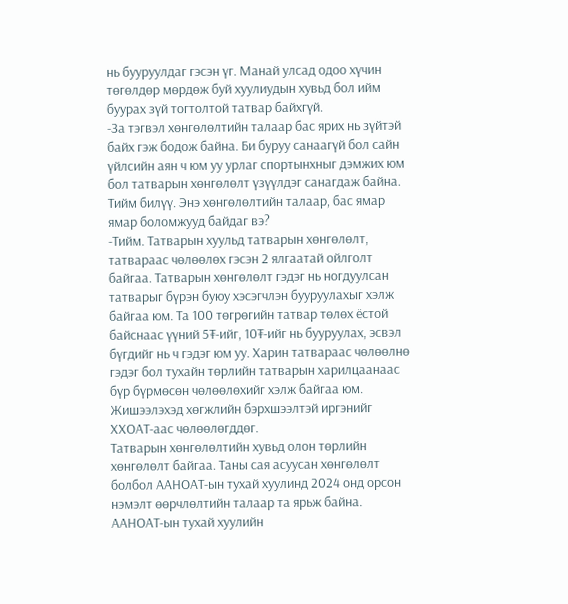нь бууруулдаг гэсэн үг. Манай улсад одоо хүчин төгөлдөр мөрдөж буй хуулиудын хувьд бол ийм буурах зүй тогтолтой татвар байхгүй.
-За тэгвэл хөнгөлөлтийн талаар бас ярих нь зүйтэй байх гэж бодож байна. Би буруу санаагүй бол сайн үйлсийн аян ч юм уу урлаг спортынхныг дэмжих юм бол татварын хөнгөлөлт үзүүлдэг санагдаж байна. Тийм билүү. Энэ хөнгөлөлтийн талаар, бас ямар ямар боломжууд байдаг вэ?
-Тийм. Татварын хуульд татварын хөнгөлөлт, татвараас чөлөөлөх гэсэн 2 ялгаатай ойлголт байгаа. Татварын хөнгөлөлт гэдэг нь ногдуулсан татварыг бүрэн буюу хэсэгчлэн бууруулахыг хэлж байгаа юм. Та 100 төгрөгийн татвар төлөх ёстой байснаас үүний 5₮-ийг, 10₮-ийг нь бууруулах, эсвэл бүгдийг нь ч гэдэг юм уу. Харин татвараас чөлөөлнө гэдэг бол тухайн төрлийн татварын харилцаанаас бүр бүрмөсөн чөлөөлөхийг хэлж байгаа юм. Жишээлэхэд хөгжлийн бэрхшээлтэй иргэнийг ХХОАТ-аас чөлөөлөгддөг.
Татварын хөнгөлөлтийн хувьд олон төрлийн хөнгөлөлт байгаа. Таны сая асуусан хөнгөлөлт болбол ААНОАТ-ын тухай хуулинд 2024 онд орсон нэмэлт өөрчлөлтийн талаар та ярьж байна. ААНОАТ-ын тухай хуулийн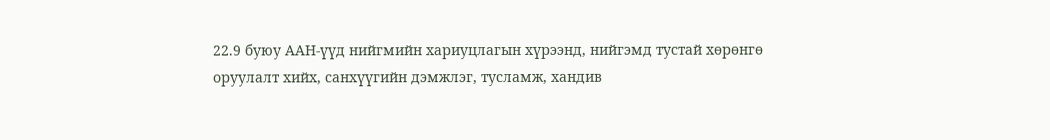22.9 буюу ААН-үүд нийгмийн хариуцлагын хүрээнд, нийгэмд тустай хөрөнгө оруулалт хийх, санхүүгийн дэмжлэг, тусламж, хандив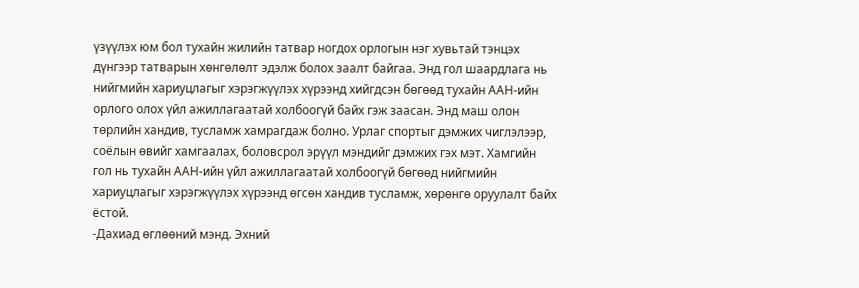үзүүлэх юм бол тухайн жилийн татвар ногдох орлогын нэг хувьтай тэнцэх дүнгээр татварын хөнгөлөлт эдэлж болох заалт байгаа. Энд гол шаардлага нь нийгмийн хариуцлагыг хэрэгжүүлэх хүрээнд хийгдсэн бөгөөд тухайн ААН-ийн орлого олох үйл ажиллагаатай холбоогүй байх гэж заасан. Энд маш олон төрлийн хандив, тусламж хамрагдаж болно. Урлаг спортыг дэмжих чиглэлээр, соёлын өвийг хамгаалах, боловсрол эрүүл мэндийг дэмжих гэх мэт. Хамгийн гол нь тухайн ААН-ийн үйл ажиллагаатай холбоогүй бөгөөд нийгмийн хариуцлагыг хэрэгжүүлэх хүрээнд өгсөн хандив тусламж, хөрөнгө оруулалт байх ёстой.
-Дахиад өглөөний мэнд. Эхний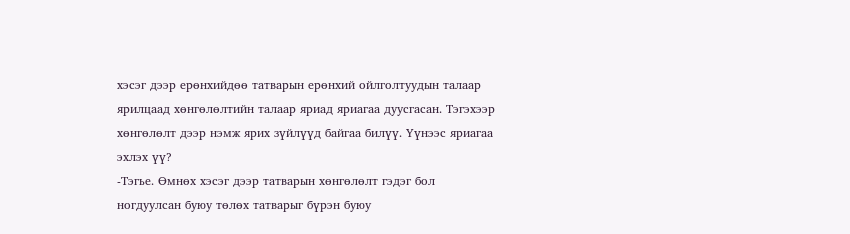хэсэг дээр ерөнхийдөө татварын ерөнхий ойлголтуудын талаар ярилцаад хөнгөлөлтийн талаар яриад яриагаа дуусгасан. Тэгэхээр хөнгөлөлт дээр нэмж ярих зүйлүүд байгаа билүү. Үүнээс яриагаа эхлэх үү?
-Тэгье. Өмнөх хэсэг дээр татварын хөнгөлөлт гэдэг бол ногдуулсан буюу төлөх татварыг бүрэн буюу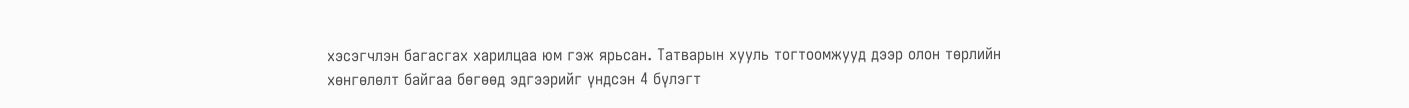хэсэгчлэн багасгах харилцаа юм гэж ярьсан. Татварын хууль тогтоомжууд дээр олон төрлийн хөнгөлөлт байгаа бөгөөд эдгээрийг үндсэн 4 бүлэгт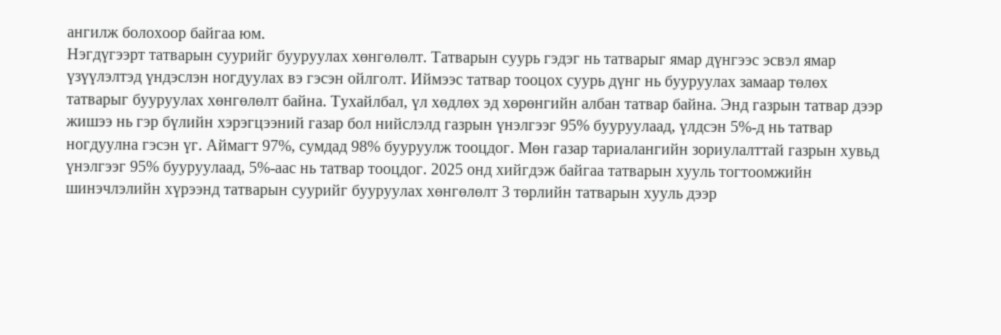ангилж болохоор байгаа юм.
Нэгдүгээрт татварын суурийг бууруулах хөнгөлөлт. Татварын суурь гэдэг нь татварыг ямар дүнгээс эсвэл ямар үзүүлэлтэд үндэслэн ногдуулах вэ гэсэн ойлголт. Иймээс татвар тооцох суурь дүнг нь бууруулах замаар төлөх татварыг бууруулах хөнгөлөлт байна. Тухайлбал, үл хөдлөх эд хөрөнгийн албан татвар байна. Энд газрын татвар дээр жишээ нь гэр бүлийн хэрэгцээний газар бол нийслэлд газрын үнэлгээг 95% бууруулаад, үлдсэн 5%-д нь татвар ногдуулна гэсэн үг. Аймагт 97%, сумдад 98% бууруулж тооцдог. Мөн газар тариалангийн зориулалттай газрын хувьд үнэлгээг 95% бууруулаад, 5%-аас нь татвар тооцдог. 2025 онд хийгдэж байгаа татварын хууль тогтоомжийн шинэчлэлийн хүрээнд татварын суурийг бууруулах хөнгөлөлт 3 төрлийн татварын хууль дээр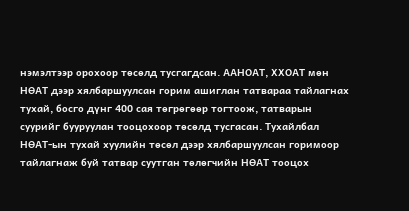нэмэлтээр орохоор төсөлд тусгагдсан. ААНОАТ, ХХОАТ мөн НӨАТ дээр хялбаршуулсан горим ашиглан татвараа тайлагнах тухай, босго дүнг 400 сая төгрөгөөр тогтоож, татварын суурийг бууруулан тооцохоор төсөлд тусгасан. Тухайлбал НӨАТ-ын тухай хуулийн төсөл дээр хялбаршуулсан горимоор тайлагнаж буй татвар суутган төлөгчийн НӨАТ тооцох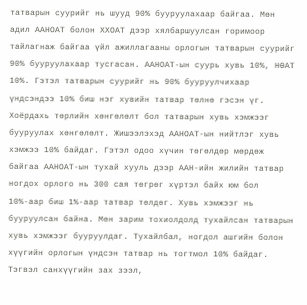татварын суурийг нь шууд 90% бууруулахаар байгаа. Мөн адил ААНОАТ болон ХХОАТ дээр хялбаршуулсан горимоор тайлагнаж байгаа үйл ажиллагааны орлогын татварын суурийг 90% бууруулахаар тусгасан. ААНОАТ-ын суурь хувь 10%, НӨАТ 10%. Гэтэл татварын суурийг нь 90% бууруулчихаар үндсэндээ 10% биш нэг хувийн татвар төлнө гэсэн үг.
Хоёрдахь төрлийн хөнгөлөлт бол татварын хувь хэмжээг бууруулах хөнгөлөлт. Жишээлэхэд ААНОАТ-ын нийтлэг хувь хэмжээ 10% байдаг. Гэтэл одоо хүчин төгөлдөр мөрдөж байгаа ААНОАТ-ын тухай хууль дээр ААН-ийн жилийн татвар ногдох орлого нь 300 сая төгрөг хүртэл байх юм бол 10%-аар биш 1%-аар татвар төлдөг. Хувь хэмжээг нь бууруулсан байна. Мөн зарим тохиолдолд тухайлсан татварын хувь хэмжээг бууруулдаг. Тухайлбал, ногдол ашгийн болон хүүгийн орлогын үндсэн татвар нь тогтмол 10% байдаг. Тэгвэл санхүүгийн зах зээл,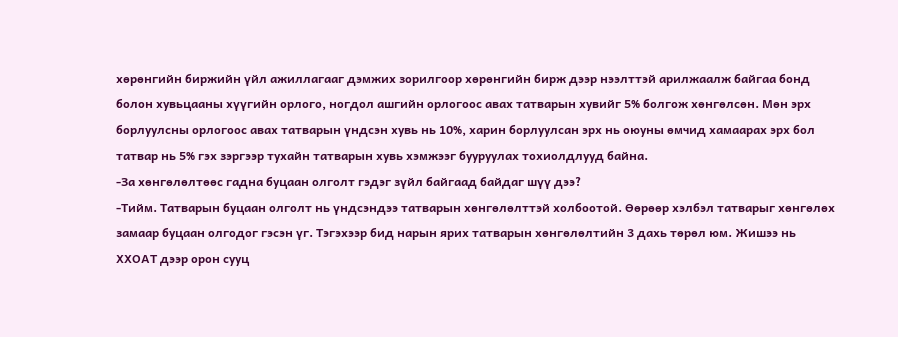хөрөнгийн биржийн үйл ажиллагааг дэмжих зорилгоор хөрөнгийн бирж дээр нээлттэй арилжаалж байгаа бонд болон хувьцааны хүүгийн орлого, ногдол ашгийн орлогоос авах татварын хувийг 5% болгож хөнгөлсөн. Мөн эрх борлуулсны орлогоос авах татварын үндсэн хувь нь 10%, харин борлуулсан эрх нь оюуны өмчид хамаарах эрх бол татвар нь 5% гэх зэргээр тухайн татварын хувь хэмжээг бууруулах тохиолдлууд байна.
-За хөнгөлөлтөөс гадна буцаан олголт гэдэг зүйл байгаад байдаг шүү дээ?
-Тийм. Татварын буцаан олголт нь үндсэндээ татварын хөнгөлөлттэй холбоотой. Өөрөөр хэлбэл татварыг хөнгөлөх замаар буцаан олгодог гэсэн үг. Тэгэхээр бид нарын ярих татварын хөнгөлөлтийн 3 дахь төрөл юм. Жишээ нь ХХОАТ дээр орон сууц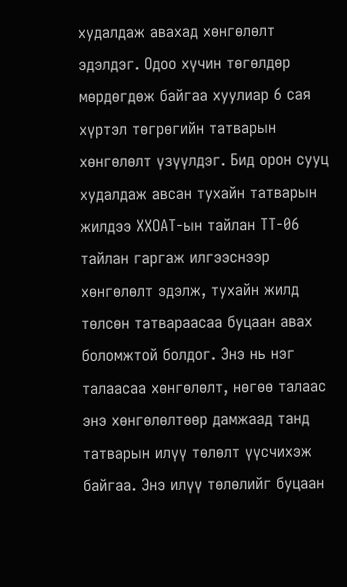худалдаж авахад хөнгөлөлт эдэлдэг. Одоо хүчин төгөлдөр мөрдөгдөж байгаа хуулиар 6 сая хүртэл төгрөгийн татварын хөнгөлөлт үзүүлдэг. Бид орон сууц худалдаж авсан тухайн татварын жилдээ ХХОАТ-ын тайлан ТТ-06 тайлан гаргаж илгээснээр хөнгөлөлт эдэлж, тухайн жилд төлсөн татвараасаа буцаан авах боломжтой болдог. Энэ нь нэг талаасаа хөнгөлөлт, нөгөө талаас энэ хөнгөлөлтөөр дамжаад танд татварын илүү төлөлт үүсчихэж байгаа. Энэ илүү төлөлийг буцаан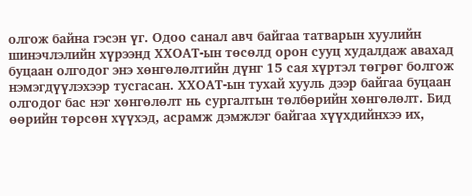олгож байна гэсэн үг. Одоо санал авч байгаа татварын хуулийн шинэчлэлийн хүрээнд ХХОАТ-ын төсөлд орон сууц худалдаж авахад буцаан олгодог энэ хөнгөлөлтийн дүнг 15 сая хүртэл төгрөг болгож нэмэгдүүлэхээр тусгасан. ХХОАТ-ын тухай хууль дээр байгаа буцаан олгодог бас нэг хөнгөлөлт нь сургалтын төлбөрийн хөнгөлөлт. Бид өөрийн төрсөн хүүхэд, асрамж дэмжлэг байгаа хүүхдийнхээ их,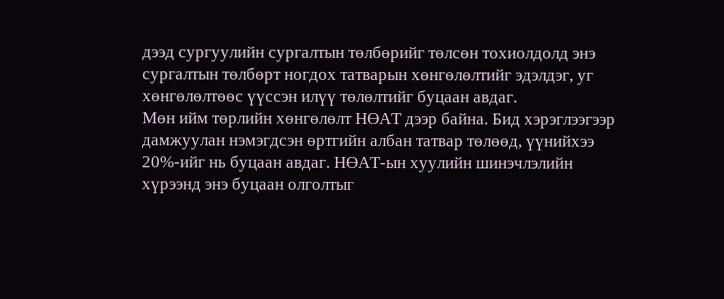дээд сургуулийн сургалтын төлбөрийг төлсөн тохиолдолд энэ сургалтын төлбөрт ногдох татварын хөнгөлөлтийг эдэлдэг, уг хөнгөлөлтөөс үүссэн илүү төлөлтийг буцаан авдаг.
Мөн ийм төрлийн хөнгөлөлт НӨАТ дээр байна. Бид хэрэглээгээр дамжуулан нэмэгдсэн өртгийн албан татвар төлөөд, үүнийхээ 20%-ийг нь буцаан авдаг. НӨАТ-ын хуулийн шинэчлэлийн хүрээнд энэ буцаан олголтыг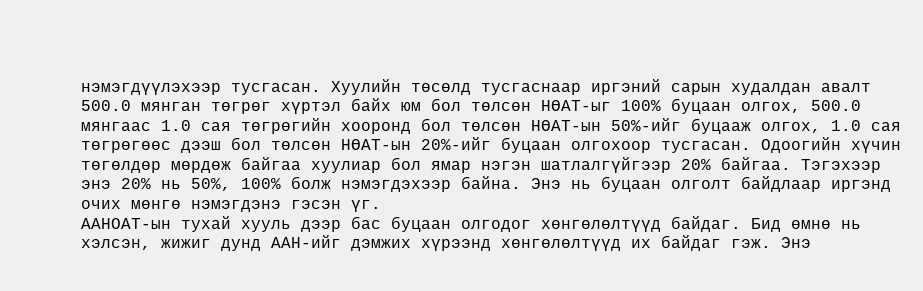нэмэгдүүлэхээр тусгасан. Хуулийн төсөлд тусгаснаар иргэний сарын худалдан авалт 500.0 мянган төгрөг хүртэл байх юм бол төлсөн НӨАТ-ыг 100% буцаан олгох, 500.0 мянгаас 1.0 сая төгрөгийн хооронд бол төлсөн НӨАТ-ын 50%-ийг буцааж олгох, 1.0 сая төгрөгөөс дээш бол төлсөн НӨАТ-ын 20%-ийг буцаан олгохоор тусгасан. Одоогийн хүчин төгөлдөр мөрдөж байгаа хуулиар бол ямар нэгэн шатлалгүйгээр 20% байгаа. Тэгэхээр энэ 20% нь 50%, 100% болж нэмэгдэхээр байна. Энэ нь буцаан олголт байдлаар иргэнд очих мөнгө нэмэгдэнэ гэсэн үг.
ААНОАТ-ын тухай хууль дээр бас буцаан олгодог хөнгөлөлтүүд байдаг. Бид өмнө нь хэлсэн, жижиг дунд ААН-ийг дэмжих хүрээнд хөнгөлөлтүүд их байдаг гэж. Энэ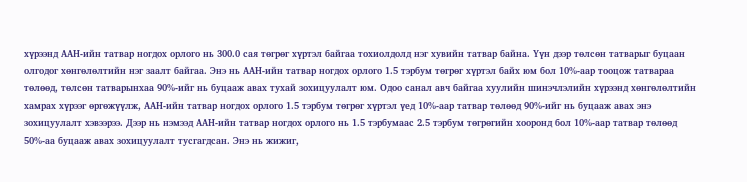хүрээнд ААН-ийн татвар ногдох орлого нь 300.0 сая төгрөг хүртэл байгаа тохиолдолд нэг хувийн татвар байна. Үүн дээр төлсөн татварыг буцаан олгодог хөнгөлөлтийн нэг заалт байгаа. Энэ нь ААН-ийн татвар ногдох орлого 1.5 тэрбум төгрөг хүртэл байх юм бол 10%-аар тооцож татвараа төлөөд, төлсөн татварынхаа 90%-ийг нь буцааж авах тухай зохицуулалт юм. Одоо санал авч байгаа хуулийн шинэчлэлийн хүрээнд хөнгөлөлтийн хамрах хүрээг өргөжүүлж, ААН-ийн татвар ногдох орлого 1.5 тэрбум төгрөг хүртэл үед 10%-аар татвар төлөөд 90%-ийг нь буцааж авах энэ зохицуулалт хэвээрээ. Дээр нь нэмээд ААН-ийн татвар ногдох орлого нь 1.5 тэрбумаас 2.5 тэрбум төгрөгийн хооронд бол 10%-аар татвар төлөөд 50%-аа буцааж авах зохицуулалт тусгагдсан. Энэ нь жижиг,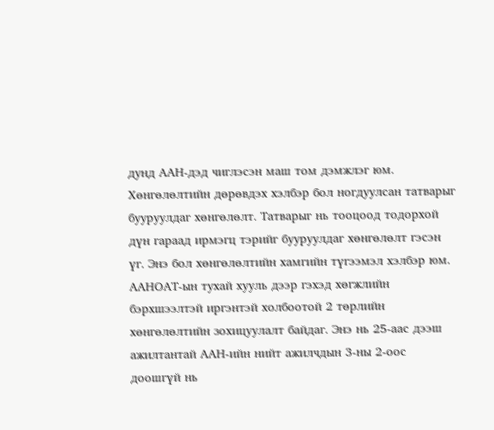дунд ААН-дэд чиглэсэн маш том дэмжлэг юм.
Хөнгөлөлтийн дөрөвдэх хэлбэр бол ногдуулсан татварыг бууруулдаг хөнгөлөлт. Татварыг нь тооцоод тодорхой дүн гараад ирмэгц тэрийг бууруулдаг хөнгөлөлт гэсэн үг. Энэ бол хөнгөлөлтийн хамгийн түгээмэл хэлбэр юм. ААНОАТ-ын тухай хууль дээр гэхэд хөгжлийн бэрхшээлтэй иргэнтэй холбоотой 2 төрлийн хөнгөлөлтийн зохицуулалт байдаг. Энэ нь 25-аас дээш ажилтантай ААН-ийн нийт ажилчдын 3-ны 2-оос доошгүй нь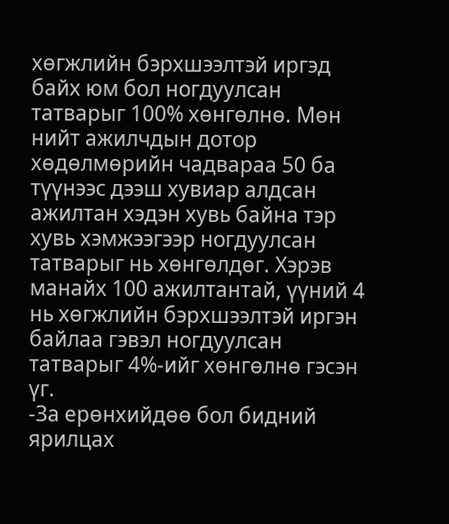хөгжлийн бэрхшээлтэй иргэд байх юм бол ногдуулсан татварыг 100% хөнгөлнө. Мөн нийт ажилчдын дотор хөдөлмөрийн чадвараа 50 ба түүнээс дээш хувиар алдсан ажилтан хэдэн хувь байна тэр хувь хэмжээгээр ногдуулсан татварыг нь хөнгөлдөг. Хэрэв манайх 100 ажилтантай, үүний 4 нь хөгжлийн бэрхшээлтэй иргэн байлаа гэвэл ногдуулсан татварыг 4%-ийг хөнгөлнө гэсэн үг.
-За ерөнхийдөө бол бидний ярилцах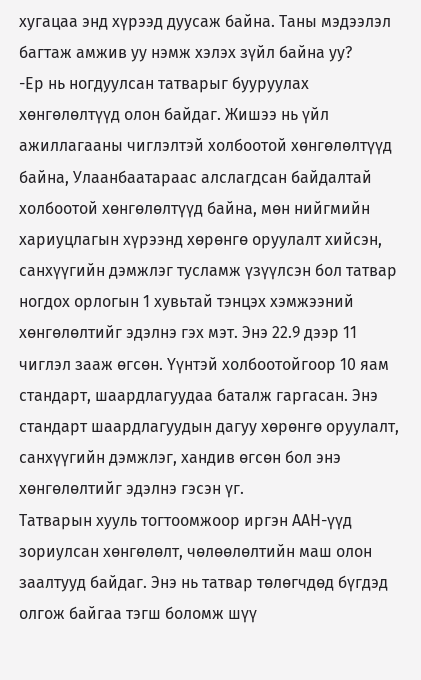хугацаа энд хүрээд дуусаж байна. Таны мэдээлэл багтаж амжив уу нэмж хэлэх зүйл байна уу?
-Ер нь ногдуулсан татварыг бууруулах хөнгөлөлтүүд олон байдаг. Жишээ нь үйл ажиллагааны чиглэлтэй холбоотой хөнгөлөлтүүд байна, Улаанбаатараас алслагдсан байдалтай холбоотой хөнгөлөлтүүд байна, мөн нийгмийн хариуцлагын хүрээнд хөрөнгө оруулалт хийсэн, санхүүгийн дэмжлэг тусламж үзүүлсэн бол татвар ногдох орлогын 1 хувьтай тэнцэх хэмжээний хөнгөлөлтийг эдэлнэ гэх мэт. Энэ 22.9 дээр 11 чиглэл зааж өгсөн. Үүнтэй холбоотойгоор 10 яам стандарт, шаардлагуудаа баталж гаргасан. Энэ стандарт шаардлагуудын дагуу хөрөнгө оруулалт, санхүүгийн дэмжлэг, хандив өгсөн бол энэ хөнгөлөлтийг эдэлнэ гэсэн үг.
Татварын хууль тогтоомжоор иргэн ААН-үүд зориулсан хөнгөлөлт, чөлөөлөлтийн маш олон заалтууд байдаг. Энэ нь татвар төлөгчдөд бүгдэд олгож байгаа тэгш боломж шүү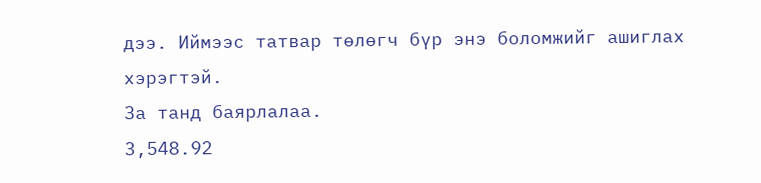дээ. Иймээс татвар төлөгч бүр энэ боломжийг ашиглах хэрэгтэй.
За танд баярлалаа.
3,548.92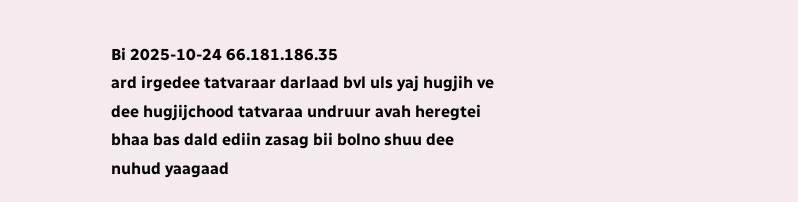Bi 2025-10-24 66.181.186.35
ard irgedee tatvaraar darlaad bvl uls yaj hugjih ve dee hugjijchood tatvaraa undruur avah heregtei bhaa bas dald ediin zasag bii bolno shuu dee nuhud yaagaad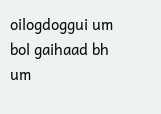oilogdoggui um bol gaihaad bh um